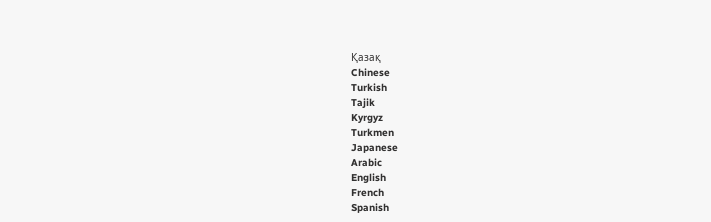Қазақ
Chinese
Turkish
Tajik
Kyrgyz
Turkmen
Japanese
Arabic
English
French
Spanish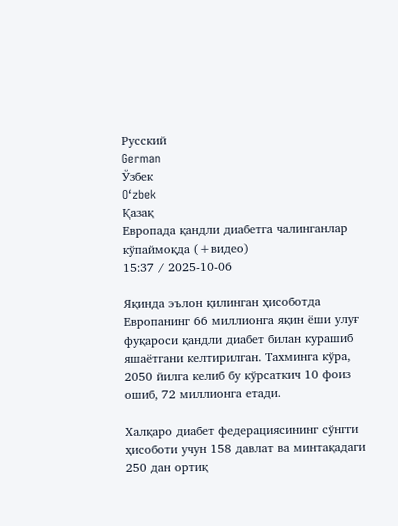Русский
German
Ўзбек
Oʻzbek
Қазақ
Европада қандли диабетга чалинганлар кўпаймоқда (+видео)
15:37 / 2025-10-06

Яқинда эълон қилинган ҳисоботда Европанинг 66 миллионга яқин ёши улуғ фуқароси қандли диабет билан курашиб яшаётгани келтирилган. Тахминга кўра, 2050 йилга келиб бу кўрсаткич 10 фоиз ошиб, 72 миллионга етади.

Халқаро диабет федерациясининг сўнгги ҳисоботи учун 158 давлат ва минтақадаги 250 дан ортиқ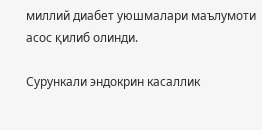миллий диабет уюшмалари маълумоти асос қилиб олинди.

Сурункали эндокрин касаллик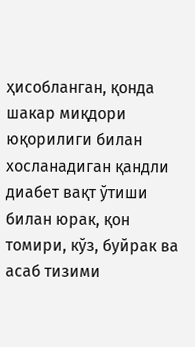ҳисобланган, қонда шакар миқдори юқорилиги билан хосланадиган қандли диабет вақт ўтиши билан юрак, қон томири, кўз, буйрак ва асаб тизими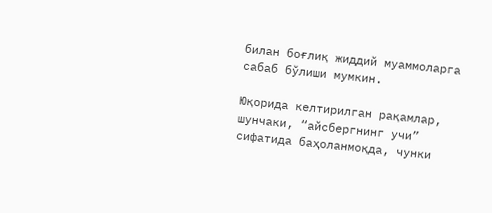билан боғлиқ жиддий муаммоларга сабаб бўлиши мумкин.

Юқорида келтирилган рақамлар, шунчаки, “айсбергнинг учи” сифатида баҳоланмоқда, чунки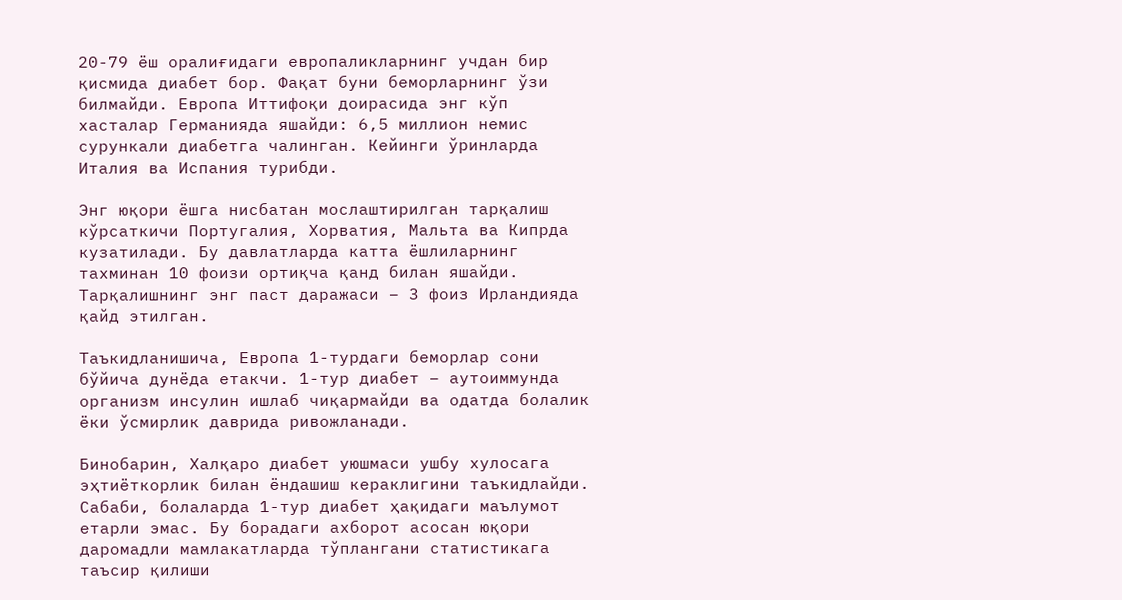20-79 ёш оралиғидаги европаликларнинг учдан бир қисмида диабет бор. Фақат буни беморларнинг ўзи билмайди. Европа Иттифоқи доирасида энг кўп хасталар Германияда яшайди: 6,5 миллион немис сурункали диабетга чалинган. Кейинги ўринларда Италия ва Испания турибди.

Энг юқори ёшга нисбатан мослаштирилган тарқалиш кўрсаткичи Португалия, Хорватия, Мальта ва Кипрда кузатилади. Бу давлатларда катта ёшлиларнинг тахминан 10 фоизи ортиқча қанд билан яшайди. Тарқалишнинг энг паст даражаси – 3 фоиз Ирландияда қайд этилган.

Таъкидланишича, Европа 1-турдаги беморлар сони бўйича дунёда етакчи. 1-тур диабет – аутоиммунда организм инсулин ишлаб чиқармайди ва одатда болалик ёки ўсмирлик даврида ривожланади.

Бинобарин, Халқаро диабет уюшмаси ушбу хулосага эҳтиёткорлик билан ёндашиш кераклигини таъкидлайди. Сабаби, болаларда 1-тур диабет ҳақидаги маълумот етарли эмас. Бу борадаги ахборот асосан юқори даромадли мамлакатларда тўплангани статистикага таъсир қилиши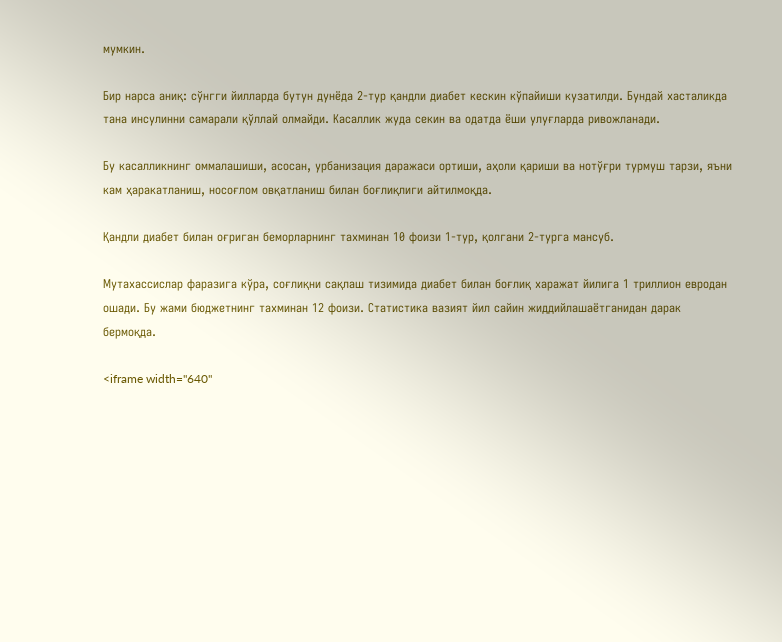мумкин.

Бир нарса аниқ: сўнгги йилларда бутун дунёда 2-тур қандли диабет кескин кўпайиши кузатилди. Бундай хасталикда тана инсулинни самарали қўллай олмайди. Касаллик жуда секин ва одатда ёши улуғларда ривожланади.

Бу касалликнинг оммалашиши, асосан, урбанизация даражаси ортиши, аҳоли қариши ва нотўғри турмуш тарзи, яъни кам ҳаракатланиш, носоғлом овқатланиш билан боғлиқлиги айтилмоқда.

Қандли диабет билан оғриган беморларнинг тахминан 10 фоизи 1-тур, қолгани 2-турга мансуб.

Мутаxассислар фаразига кўра, соғлиқни сақлаш тизимида диабет билан боғлиқ харажат йилига 1 триллион евродан ошади. Бу жами бюджетнинг тахминан 12 фоизи. Статистика вазият йил сайин жиддийлашаётганидан дарак бермоқда.

<iframe width="640"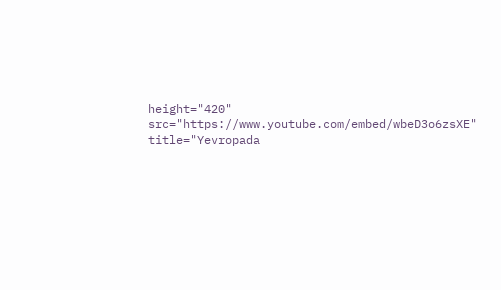height="420" src="https://www.youtube.com/embed/wbeD3o6zsXE" title="Yevropada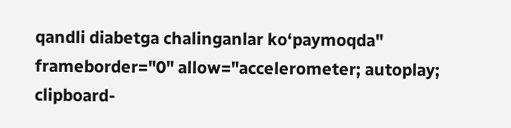qandli diabetga chalinganlar ko‘paymoqda" frameborder="0" allow="accelerometer; autoplay; clipboard-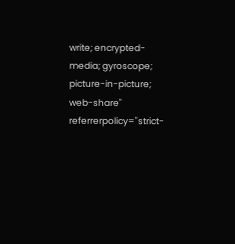write; encrypted-media; gyroscope; picture-in-picture; web-share" referrerpolicy="strict-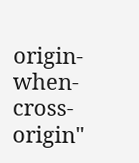origin-when-cross-origin"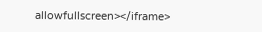allowfullscreen></iframe>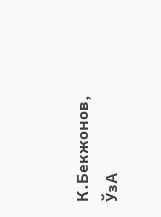К.Бекжонов, ЎзА